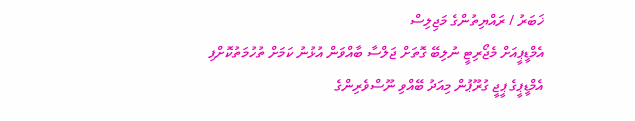ޚަބަރު / ރައްޔިތުންގެ މަޖިލިސް
އެމްޑީޕީއަށް މެޖޯރިޓީ ނުލިބޭ ގޮތަށް ޖަލްސާ ބާއްވަން އުޅުނު ކަމަށް ތުހުމަތުކޮށްފި
އެމްޑީޕީގެ ޕީޖީ ގުރޫޕުން މިއަދު ބޭއްވި ނޫސްވެރިންގެ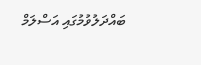ބައްދަލުވުމުގައި އަސްލަމް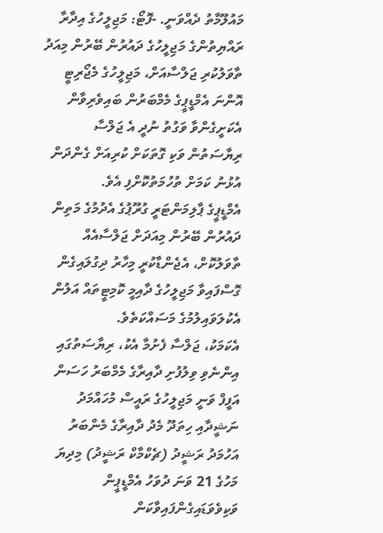މައުލޫމާތު ދެއްވަނީ. -ފޮޓޯ: މަޖިލީހުގެ އިދާރާ
ރައްޔިތުންގެ މަޖިލީހުގެ ދައުރުން ބޭރުން މިއަދު ތާވަލުކުރި ޖަލްސާއަށް، މަޖިލީހުގެ މެޖޯރިޓީ އޮންނަ އެމްޑީޕީގެ މެމްބަރުން ބައިވެރިވާން އެކަށީގެންވާ ވަގުތު ނުދީ އެ ޖަލްސާ ރިޔާސަތުން ވަކި ގޮތަކަށް ކުރިއަށް ގެންދަން އުޅުނު ކަމަށް ތުހުމަތުކޮށްފި އެވެ.
އެމްޑީޕީގެ ޕާލިމަންޓަރީ ގުރޫޕުގެ އެދުމުގެ މަތިން ދައުރުން ބޭރުން މިއަދަށް ޖަލްސާއެއް ތާވަލުކޮށް، އެޖެންޑާކުރީ މިހާރު ދިގުލައިގެން ގޮސްފައިވާ މަޖިލީހުގެ ދާއިމީ ކޮމިޓީތައް އަލުން އެކުލަވައިލުމުގެ މަސައްކަތެވެ.
އެކަމަކު، ޖަލްސާ ފެށުމާ އެކު، ރިޔާސަތުގައި އިންނެވި ވިލުފުށި ދާއިރާގެ މެމްބަރު ހަސަން އަފީފް ވަނީ މަޖިލީހުގެ ރައީސް މުހައްމަދު ނަޝީދާއި ހިތަދޫ މެދު ދާއިރާގެ މެންބަރު އަހުމަދު ރަޝީދު (ޗެކްމާކް ރަޝީދު) މިދިޔަ މަހުގެ 21 ވަނަ ދުވަހު އެމްޑީޕީން ވަކިވެވަޑައިގެންފައިވާކަން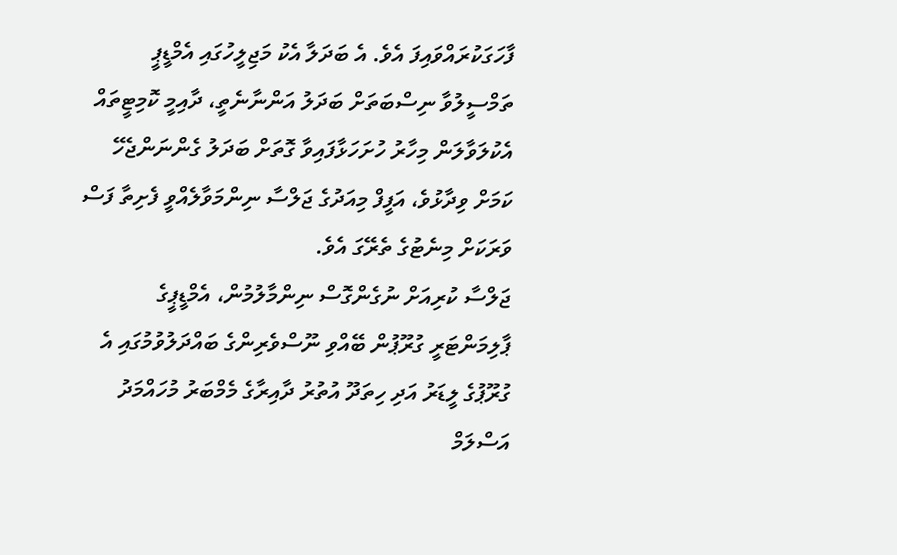ފާހަގަކުރައްވައިފަ އެވެ. އެ ބަދަލާ އެކު މަޖިލީހުގައި އެމްޑީޕީ ތަމްސީލުވާ ނިސްބަތަށް ބަދަލު އަންނާނެތީ، ދާއިމީ ކޮމިޓީތައް އެކުލަވާލަން މިހާރު ހުށަހަޅާފައިވާ ގޮތަށް ބަދަލު ގެންނަންޖެހޭ ކަމަށް ވިދާޅުވެ، އަފީފް މިއަދުގެ ޖަލްސާ ނިންމަވާލެއްވީ ފެށިތާ ފަސް ވަރަކަށް މިނެޓުގެ ތެރޭގަ އެވެ.
ޖަލްސާ ކުރިއަށް ނުގެންގޮސް ނިންމާލުމުން، އެމްޑީޕީގެ ޕާލިމަންޓަރީ ގުރޫޕުން ބޭއްވި ނޫސްވެރިންގެ ބައްދަލުވުމުގައި އެ ގުރޫޕުގެ ލީޑަރު އަދި ހިތަދޫ އުތުރު ދާއިރާގެ މެމްބަރު މުހައްމަދު އަސްލަމް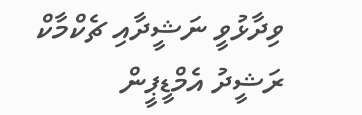ވިދާޅުވީ ނަޝީދާއި ޗެކްމާކް ރަޝީދު އެމްޑީޕީން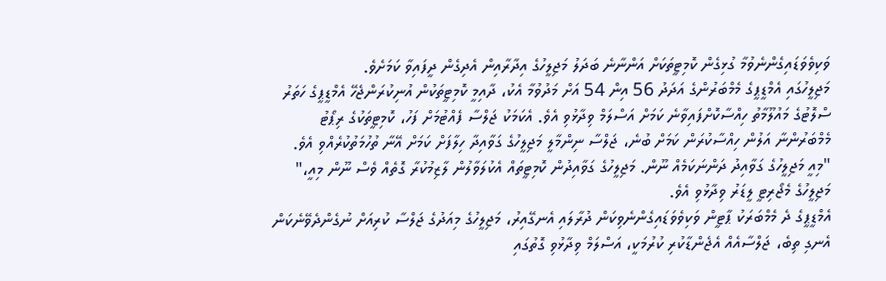ވަކިވެވަޑައިގެންނެވުމާ ގުޅިގެން ކޮމިޓީތަކަށް އަންނާނެ ބަދަލު މަޖިލީހުގެ އިދާރާއިން އެދިގެން ދީފައިވާ ކަމަށެވެ.
މަޖިލީހުގައި އެމްޑީޕީގެ މެމްބަރުންގެ އަދަދު 56 އިން 54 އަށް މަދުވުމާ އެކު، ދާއިމީ ކޮމިޓީތަކުން އުނިކުރަންޖެހޭ އެމްޑީޕީގެ ހަތަރު ސްލޮޓުގެ މައުލޫމާތު ހިއްސާކޮށްފައިވާނެ ކަމަށް އަސްލަމް ވިދާޅުވި އެވެ. އެކަމަކު ޖަލްސާ ފެއްޓުމަށް ފަހު، ކޮމިޓީތަކުގެ ރިޕޯޓު މެމްބަރުންނާ އަލުން ހިއްސާކުރަން ކަމަށް ބުނެ، ޖަލްސާ ނިންމާލީ މަޖިލީހުގެ ގަވާއިދާ ހިލާފަށް ކަމަށް އޭނާ ތުހުމަތުކުރެއްވި އެވެ.
"މިއީ މަޖިލީހުގެ ގަވާއިދު ދަންނަކަމެއް ނޫން. މަޖިލީހުގެ ގަވާއިދުން ކޮމިޓީތައް އެކުލަވާލުން ލާޒިމުކުރާ ގޮތެއް ވެސް ނޫން މިއީ،" މަޖިލީހުގެ މެޖޯރިޓީ ލީޑަރު ވިދާޅުވި އެވެ.
އެމްޑީޕީގެ ދެ މެމްބަރަކު ޕާޓީން ވަކިވެވަޑައިގެންނެވިކަން ދުރާލައި އެނގޭއިރު، މަޖިލީހުގެ މިއަދުގެ ޖަލްސާ ކުރިއަށް ނުގެންދެވޭނެކަން އެނގި ތިބެ، ޖަލްސާއެއް އެޖެންޑާކުރި ކުރުމަކީ، އަސްލަމް ވިދާޅުވި ގޮތުގައި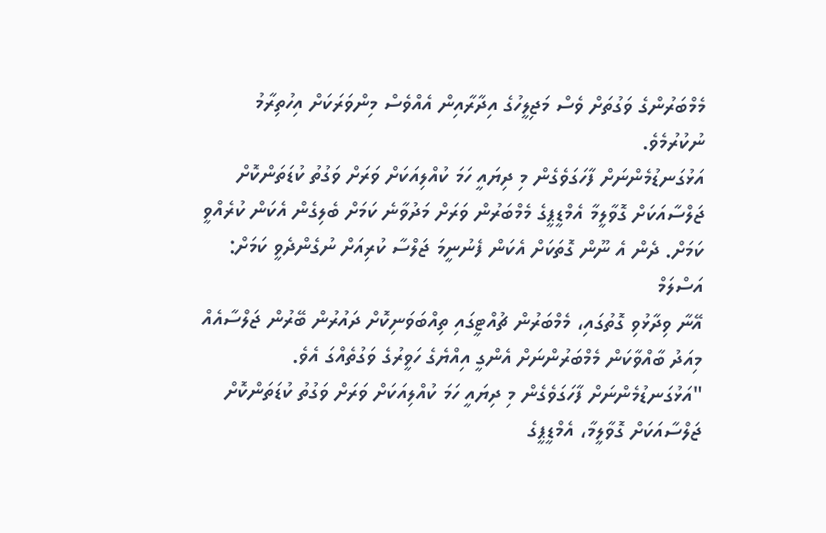މެމްބަރުންގެ ވަގުތަށް ވެސް މަޖިލީހުގެ އިދާރާއިން އެއްވެސް މިންވަރަކަށް އިހުތިރާމު ނުކުރުމެވެ.
އަޅުގަނޑުމެންނަށް ފާހަގަވެގެން މި ދިޔައީ ހަމަ ކުއްލިއަކަށް ވަރަށް ވަގުތު ކުޑަތަންކޮށް ޖަލްސާއަކަށް ގޮވާލީމާ އެމްޑީޕީގެ މެމްބަރުން ވަރަށް މަދުވާނެ ކަމަށް ބެލިގެން އެކަން ކުރެއްވީ ކަމަށް. ދެން އެ ނޫން ގޮތަކަށް އެކަން ފެނުނީމަ ޖަލްސާ ކުރިއަށް ނުގެންދެވީ ކަމަށް: އަސްލަމް
އޭނާ ވިދާޅުވި ގޮތުގައި، މެމްބަރުން ޗުއްޓީގައި ތިއްބަވަނިކޮށް ދައުރުން ބޭރުން ޖަލްސާއެއް މިއަދު ބާއްވާކަން މެމްބަރުންނަށް އެންގީ އިއްޔެގެ ހަވީރުގެ ވަގުތެއްގަ އެވެ.
"އަޅުގަނޑުމެންނަށް ފާހަގަވެގެން މި ދިޔައީ ހަމަ ކުއްލިއަކަށް ވަރަށް ވަގުތު ކުޑަތަންކޮށް ޖަލްސާއަކަށް ގޮވާލީމާ، އެމްޑީޕީގެ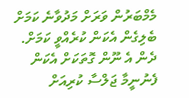މެމްބަރުން ވަރަށް މަދުވާނެ ކަމަށް ބެލިގެން އެކަން ކުރެއްވީ ކަމަށް. ދެން އެ ނޫން ގޮތަކަށް އެކަން ފެނުނީމާ ޖަލްސާ ކުރިއަށް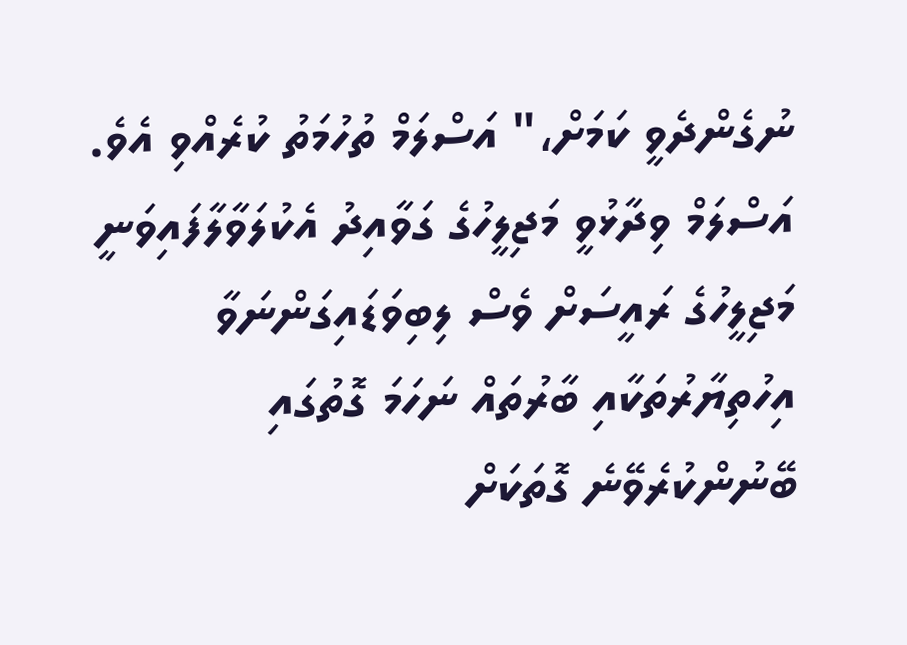ނުގެންދެވީ ކަމަށް،" އަސްލަމް ތުހުމަތު ކުރެއްވި އެވެ.
އަސްލަމް ވިދާޅުވީ މަޖިލީހުގެ ގަވާއިދު އެކުލަވާލާފައިވަނީ މަޖިލީހުގެ ރައީސަށް ވެސް ލިބިވަޑައިގަންނަވާ އިހުތިޔާރުތަކާއި ބާރުތައް ނަހަމަ ގޮތުގައި ބޭނުންކުރެވޭނެ ގޮތަކަށް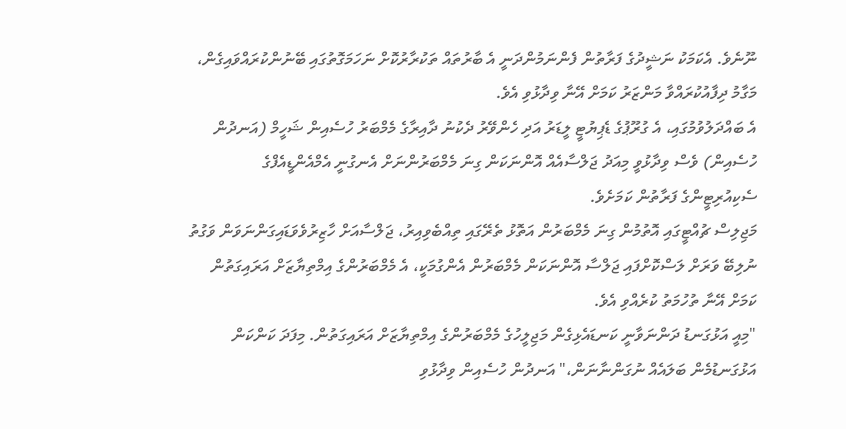ނޫނެވެ. އެކަމަކު ނަޝީދުގެ ފަރާތުން ފެންނަމުންދަނީ އެ ބާރުތައް ތަކުރާރުކޮށް ނަހަމަގޮތުގައި ބޭނުންކުރައްވައިގެން، މަގާމު ދިފާއުކުރައްވާ މަންޒަރު ކަމަށް އޭނާ ވިދާޅުވި އެވެ.
އެ ބައްދަލުވުމުގައި، އެ ގުރޫޕުގެ ޑެޕިޔުޓީ ލީޑަރު އަދި ހެންވޭރު ދެކުނު ދާއިރާގެ މެމްބަރު ހުސެއިން ޝަހީމް (އަނދުން ހުސެއިން) ވެސް ވިދާޅުވީ މިއަދު ޖަލްސާއެއް އޮންނަކަން ގިނަ މެމްބަރުންނަށް އެނގުނީ އެމްއެންޑީއެފްގެ ސެކިއުރިޓީންގެ ފަރާތުން ކަމަށެވެ.
މަޖިލިސް ޗުއްޓީގައި އޮތުމުން ގިނަ މެމްބަރުން އަތޮޅު ތެރޭގައި ތިއްބެވިއިރު، ޖަލްސާއަށް ހާޒިރުވެވަޑައިގަންނަވަން ވަގުތު ނުލިބޭ ވަރަށް ލަސްކޮށްފައި ޖަލްސާ އޮންނަކަން މެމްބަރުން އެންގުމަކީ، އެ މެމްބަރުންގެ އިމްތިޔާޒަށް އަރައިގަތުން ކަމަށް އޭނާ ތުހުމަތު ކުރެއްވި އެވެ.
"މިއީ އަޅުގަނޑު ދަންނަވާނީ ކަނޑައެޅިގެން މަޖިލީހުގެ މެމްބަރުންގެ އިމްތިޔާޒަށް އަރައިގަތުން. މިފަދަ ކަންކަން އަޅުގަނޑުމެން ބަލައެއް ނުގަންނާނަން،" އަނދުން ހުސެއިން ވިދާޅުވި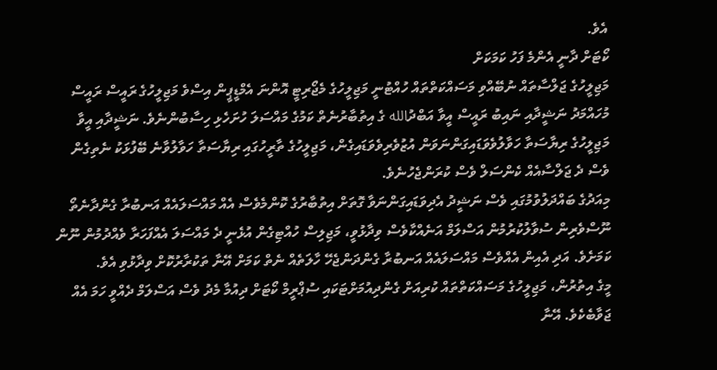އެވެ.
ކޯޓަށް ދާނީ އެންމެ ފަހު ކަމަކަށް
މަޖިލީހުގެ ޖަލްސާތައް ނުބޭއްވި މަސައްކަތްތައް ހުއްޓުނީ މަޖިލީހުގެ މެޖޯރިޓީ އޮންނަ އެމްޑީޕީން އިސްވެ މަޖިލީހުގެ ރައީސް ރައީސް މުހައްމަދު ނަޝީދާއި ނައިބު ރައީސް އީވާ އަބްދުالله ގެ އިތުބާރުނެތް ކަމުގެ މައްސަލަ ހުށަހެޅި ހިސާބުންނެވެ. ނަޝީދާއި އީވާ މަޖިލީހުގެ ރިޔާސަތާ ހަވާލުވެވަޑައިގަންނަވަން އުޒުވެރިވެވަޑައިގެން، މަޖިލީހުގެ ތާރީހުގައި ރިޔާސަތާ ހަވާލުވާނެ ބޭފުޅަކު ނެތިގެން ވެސް ދެ ޖަލްސާއެއް ކެންސަލް ވެސް ކުރަންޖެހުނެވެ.
މިއަދުގެ ބައްދަލުވުމުގައި ވެސް ނަޝީދު އެދިވަޑައިގަންނަވާ ގޮތަށް އިތުބާރުގެ ކޮންމެވެސް އެއް މައްސަލައެއް އަނބުރާ ގެންދާނެތޯ ނޫސްވެރިން ސުވާލުކުރުމުން އަސްލަމް އަނެއްކާވެސް ވިދާޅުވީ، މަޖިލިސް ހުއްޓިގެން އުޅެނީ ދެ މައްސަލަ އެއްފަހަރާ ވެއްދުމުން ނޫން ކަމަށެވެ. އަދި އެއިން އެއްވެސް މައްސަލައެއް އަނބުރާ ގެންދަންޖެހޭ ހާލަތެއް ނެތް ކަމަށް އޭނާ ތަކުރާރުކޮށް ވިދާޅުވި އެވެ.
މީގެ އިތުރުން، މަޖިލީހުގެ މަސައްކަތްތައް ކުރިއަށް ގެންދިއުމަށްޓަކައި ސުޕްރީމް ކޯޓަށް ދިއުމާ މެދު ވެސް އަސްލަމް ދެއްވީ ހަމަ އެއް ޖަވާބެކެވެ. އޭނާ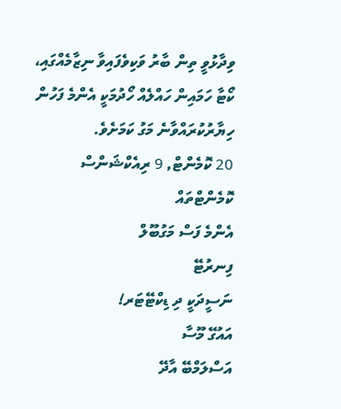ވިދާޅުވީ ތިން ބާރު ވަކިވެފައިވާ ނިޒާމެއްގައި، ކޯޓާ ހަމައިން ހައްލެއް ހޯދުމަކީ އެންމެ ފަހުން ހިޔާރުކުރައްވާނެ މަގު ކަމަށެވެ.
20 ކޮމެންޓް, 9 ރިއެކްޝަންސް
ކޮމެންޓްތައް
އެންމެ ފަސް މަގުބޫލް
ފިނރުޓޭ
ނަސީދަކީ ދި ޑިކްޓޭޓަރ!
އައުގޭ މޫސާ
އަސްލަމްބޭ އާދޭ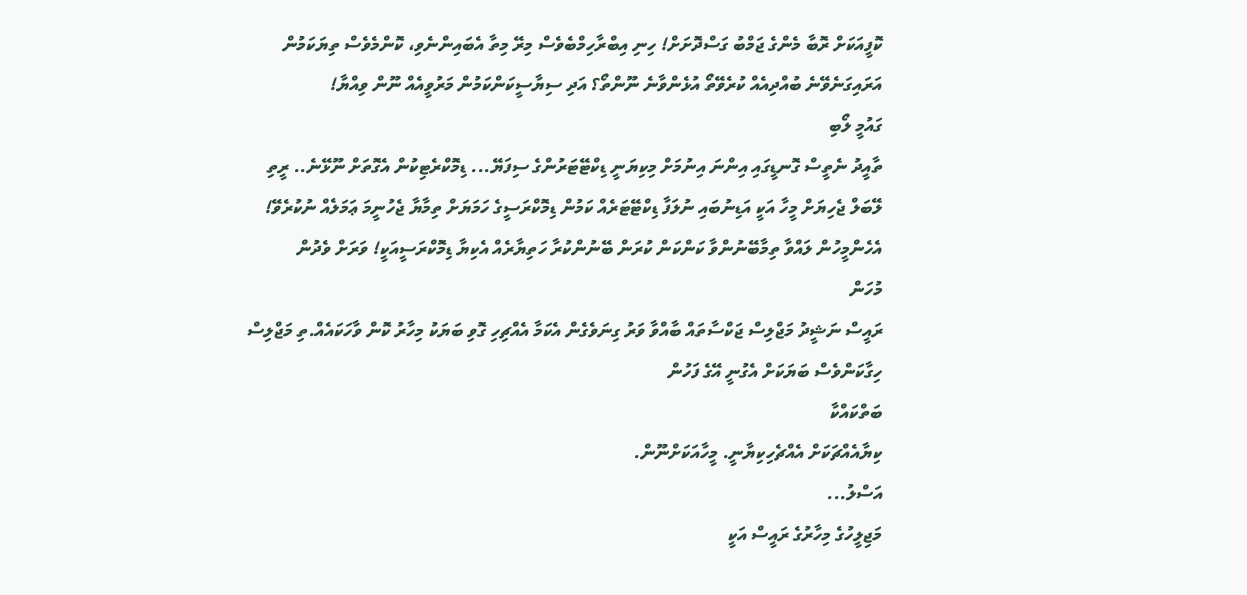ކޮފީއަކަށް ރޮބާ މެންގެ ޖަމްބު ގަސްދޮށަށް! ހިނި އިބްރާހިމްބެވެސް މިރޭ މިތާ އެބައިންނެވި، ކޮންމެވެސް ތިޔަކަމުން އަރައިގަނެވޭނެ ބުއްދިއެއް ކުރެވޭތޯ އުޅެންވާނެ ނޫންތޯ؟ އަދި ސިޔާސީކަންކަމުން މަރުވީއެއް ނޫން ވިއްޔާ!
ގައުމީ ލޯބި
ތާއީދު ނެތީސް ގޮނޑީގައި އިންނަ އިނުމަށް މިކިޔަނީ ޑިކްޓޭޓަރުންގެ ސިފަޔޭ... ޑިމޮކްރެޓިކުން އެގޮތަށް ނޫޅޭނެ.. ރީތި ލޭބަލް ޖެހިޔަށް މީހާ އަކީ އަޑިނުބައި ނުލަފާ ޑިކްޓޭޓަރެއް ކަމުން ޑިމޮކްރަސީގެ ހަމަޔަށް ތިމާޔާ ޖެހުނީމަ ޢަމަލެއް ނުކުރެވޭ! އެހެންމީހުން ލައްވާ ތިމާބޭނުންވާ ކަންކަން ކުރަން ބޭނުންކުރާ ހަތިޔާރެއް އެކިޔާ ޑިމޮކްރަސީއަކީ! ވަރަށް ވެދުން
މުހަން
ރައީސް ނަޝީދު މަޖްލިސް ޖަކްސާތައް ބާއްވާ ވަރު ގިނަވެގެން އެކަމާ އެއްޗިހި ގޮވި ބަޔަކު މިހާރު ކޮން ވާހަކައެއް.ތި މަޖްލިސް ހިގާކަންވެސް ބަޔަކަށް އެގުނީ އޭގެ ފަހުން
ބަތްކައްކާ
ކިޔާއެއްޗަކަށް އެއްޗެހިކިޔާނީ. މީހާއަކަށްނޫން.
އަސްލު...
މަޖިލީހުގެ މިހާރުގެ ރައީސް އަކީ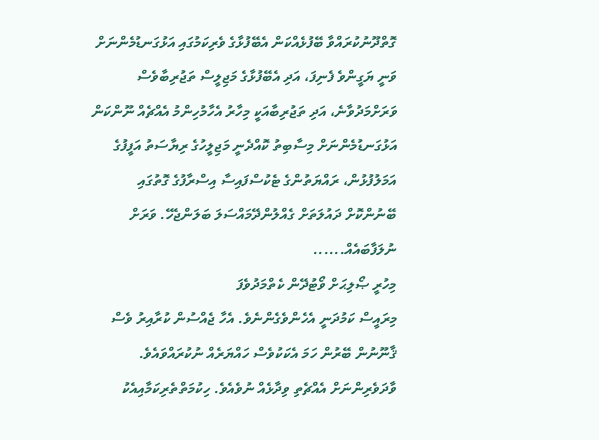ގޮތްދޫނުކުރައްވާ ބޭފުޅެއްކަން އެބޭފުޅާގެ ވެރިކަމުގައި އަޅުގަނޑުމެންނަށް ވަނީ ޔަގީންވެ ފެނިފަ، އަދި އެބޭފުޅާގެ މަޖިލީސް ތަޖުރިބާވެސް ވަރަށްމަދުވާނެ، އަދި ތަޖުރިބާއަކީ މިހާރު އެހާމުހިންމު އެއްޗެއް ނޫންކަން އަޅުގަނޑުމެންނަށް މިސާބިތު ކޮއްދެނީ މަޖިލީހުގެ ރިޔާސަތު އަފީފުގެ އަމަލުފުޅުން، ރައްޔަތުންގެ ޓެކުސްފައިސާ އިސްރާފުގެ ގޮތުގައި ބޭނުންކޮށް ދައުލަތަށް ގެއްލުންދޭމައްސަލަ ބަލަންޖެހޭ. ވަރަށް ނުލަފާބައެއް......
މިހުރީ ޞޯލިޙަށް ވޯޓުދޭން ކެތްމަދުވެފަ
މިރައީސް ކަމުދަނީ އެހެންވެގެންނެވެ. އެހާ ޖެއްސުން ކުރާއިރު ވެސް ޤާނޫނުން ބޭރުން ހަމަ އެކަކުވެސް ހައްޔަރެއް ނުކުރައްވައެވެ. ވާދަވެރިންނަށް އެއްޗެތި ވިދާޅެއް ނުވެއެވެ. ހިކުމަތްތެރިކަމާއިއެކު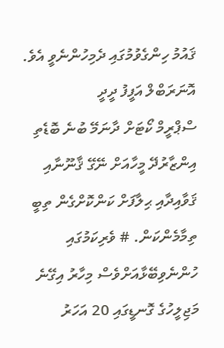ޤައުމު ހިންގެވުމުގައި ދެމިހުންނެވީ އެވެ.
އޮނަރަބްލް އަފީފު ދީދީ
ސްޕްރީމް ކޯޓަށް ދާނަމޭ ބުނެ ބޮޑެތި އިންޒާރުދޭ މީހާއަށް ނޭގޭ ޤާނޫނާއި ޤަވާއިދާއި ޙިލާފަށް ކަންކޮށްގެން ތިބީ ތިމާމެންކަން. # ވެރިކަމުގައި ހުންނެވިބޭޅާއަށްވެސް މިހާރު އިގޭނެ މަޖިލީހުގެ ގޮނޑީގައި 20 އަހަރު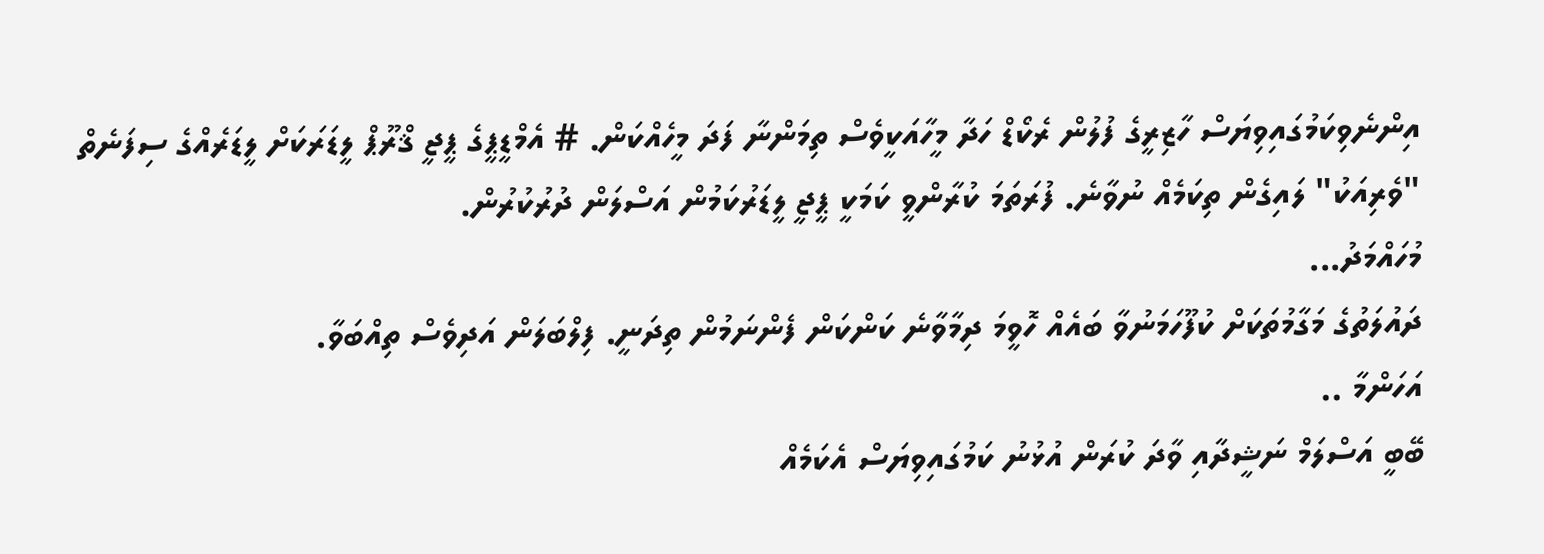އިންނެވިކަމުގައިވިޔަސް ހާޒިރީގެ ފުލުން ރެކޯޑް ހަދާ މީހާއަކީވެސް ތިމަންނާ ފަދަ މީހެއްކަން. # އެމްޑީޕީގެ ޕީޖީ ޤްރޫޕް ލީޑަރަކަށް ލީޑަރެއްގެ ސިފަނެތް "ވެރިއަކު" ލައިގެން ތިކަމެއް ނުވާނެ. ފުރަތަމަ ކުރާންވީ ކަމަކީ ޕީޖީ ލީޑަރުކަމުން އަސްލަން ދުރުކުރުން.
މުހައްމަދު...
ދައުލަތުގެ މަގާމުތަކަށް ކުފޫހަމަނުވާ ބައެއް ހޮވީމަ ދިމާވާނެ ކަންކަން ފެންނަމުން ތިދަނީ. ފިލްބަލަން އަދިވެސް ތިއްބަވާ.
އަހަންމާ ..
ބޭބީ އަސްލަމް ނަޝީދާއި ވާދަ ކުރަން އުޅުނު ކަމުގައިވިޔަސް އެކަމެއް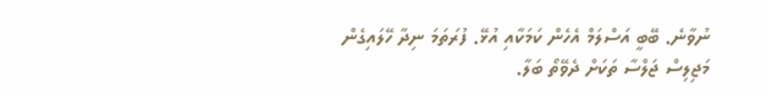ނުވާނެ. ބޭބީ އަސްލަމް އެހެން ކަމަކާއި އުޅޭ. ފުރަތަމަ ނިދާ ހޭލައިގެން މަޖިލިސް ޖަލްސާ ތަކަށް ދެވޭތޯ ބަލާ.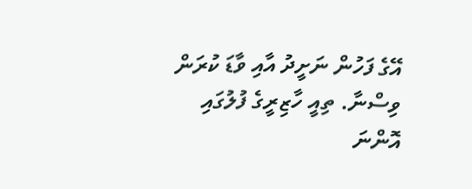އޭގެ ފަހުން ނަށީދު އާއި ވާޑަ ކުރަން ވިސްނާ. ތިއީ ހާޒިރީގެ ފުލުގައި އޮންނަ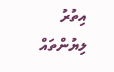އިތުރު ލިޔުންތައް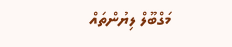މަގްބޫލް ލިޔުންތައް